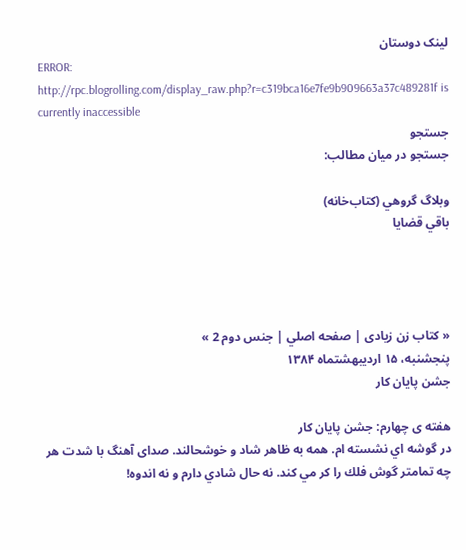لينک دوستان
ERROR: http://rpc.blogrolling.com/display_raw.php?r=c319bca16e7fe9b909663a37c489281f is currently inaccessible
جستجو
جستجو در ميان مطالب:

وبلاگ گروهي (کتاب‌‌خانه‌)
باقي قضايا




« کتاب زن زیادی | صفحه اصلي | جنس دوم 2 »
پنجشنبه، ۱۵ اردیبهشتماه ۱۳۸۴
جشن پايان کار

هفته ی چهارم: جشن پايان کار
در گوشه اي نشسته ام. همه به ظاهر شاد و خوشحالند. صدای آهنگ با شدت هر چه تمامتر گوش فلك را كر مي كند. نه حال شادي دارم و نه اندوه!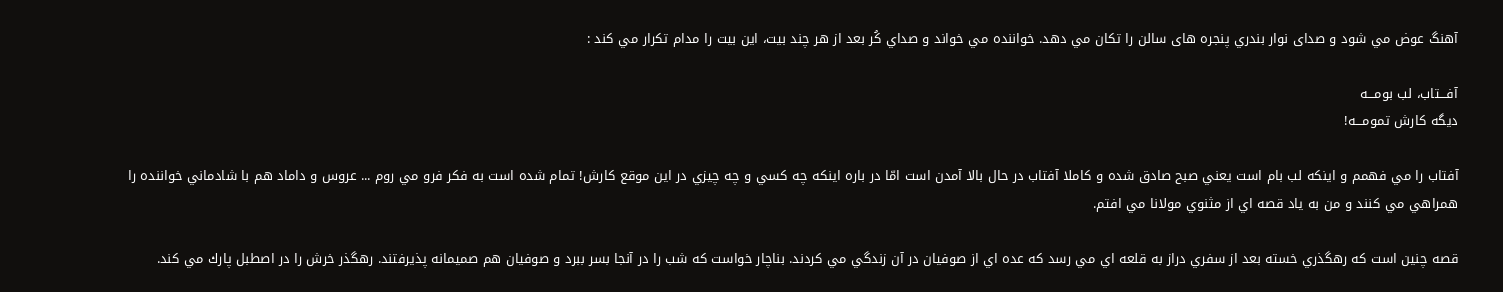آهنگ عوض مي شود و صدای نوار بندري پنجره های سالن را تكان مي دهد. خواننده مي خواند و صداي كُر بعد از هر چند بيت، اين بيت را مدام تكرار مي كند :

آفـــتاب، لب بومـــه
ديگه كارش تمومـــه!

آفتاب را مي فهمم و اينكه لب بام است يعني صبح صادق شده و كاملا آفتاب در حال بالا آمدن است امّا در باره اينكه چه كسي و چه چيزي در اين موقع كارش! تمام شده است به فكر فرو مي روم ... عروس و داماد هم با شادماني خواننده را همراهي مي كنند و من به ياد قصه اي از مثنوي مولانا مي افتم.

قصه چنين است كه رهگذري خسته بعد از سفري دراز به قلعه اي مي رسد كه عده اي از صوفيان در آن زندگي مي كردند. بناچار خواست كه شب را در آنجا بسر ببرد و صوفيان هم صميمانه پذيرفتند. رهگذر خرش را در اصطبل پارك مي كند.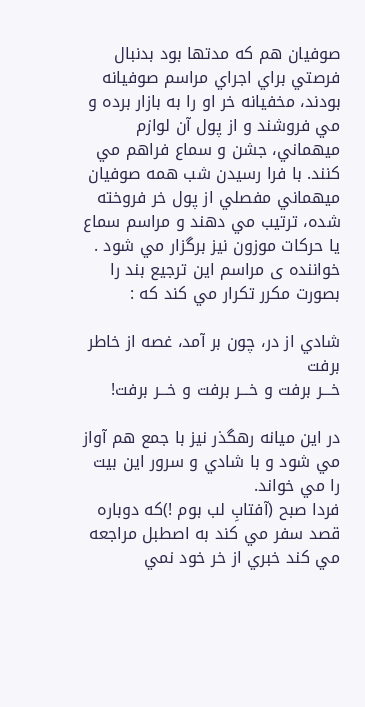صوفيان هم كه مدتها بود بدنبال فرصتي براي اجراي مراسم صوفيانه بودند، مخفيانه خر او را به بازار برده و مي فروشند و از پول آن لوازم ميهماني، جشن و سماع فراهم مي كنند. با فرا رسيدن شب همه صوفيان ميهماني مفصلي از پول خر فروخته شده، ترتيب مي دهند و مراسم سماع یا حرکات موزون نيز برگزار مي شود . خواننده ی مراسم اين ترجيع بند را بصورت مكرر تكرار مي كند كه :

شادي از در، چون بر آمد، غصه از خاطر برفت
خـــر برفت و خـــر برفت و خـــر برفت!

در اين ميانه رهگذر نيز با جمع هم آواز مي شود و با شادي و سرور اين بيت را مي خواند.
فردا صبح (آفتابِ لب بوم !)كه دوباره قصد سفر مي كند به اصطبل مراجعه مي كند خبري از خر خود نمي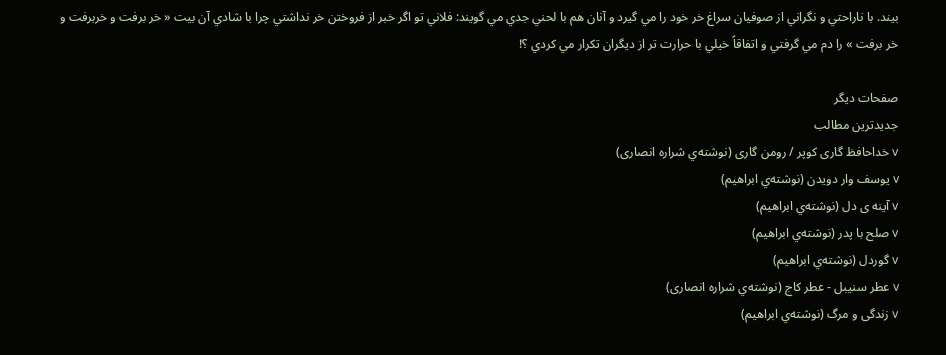بيند. با ناراحتي و نگراني از صوفيان سراغ خر خود را مي گيرد و آنان هم با لحني جدي مي گويند: فلاني تو اگر خبر از فروختن خر نداشتي چرا با شادي آن بيت « خر برفت و خربرفت و خر برفت » را دم مي گرفتي و اتفاقاً خيلي با حرارت تر از ديگران تكرار مي كردي ؟!

صفحات ديگر
جديدترين مطالب
v خداحافظ گاری کوپر / رومن گاری (نوشته‌ي شراره انصاری)
v یوسف وار دویدن (نوشته‌ي ابراهیم)
v آینه ی دل (نوشته‌ي ابراهیم)
v صلح با پدر (نوشته‌ي ابراهیم)
v گوردل (نوشته‌ي ابراهیم)
v عطر سنیبل - عطر کاج (نوشته‌ي شراره انصاری)
v زندگی و مرگ (نوشته‌ي ابراهیم)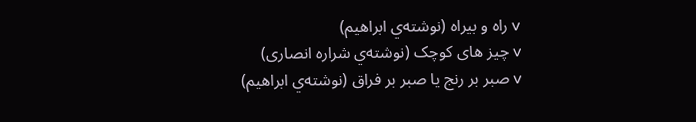v راه و بیراه (نوشته‌ي ابراهیم)
v چیز های کوچک (نوشته‌ي شراره انصاری)
v صبر بر رنج یا صبر بر فراق (نوشته‌ي ابراهیم)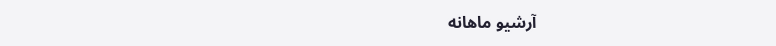آرشيو ماهانه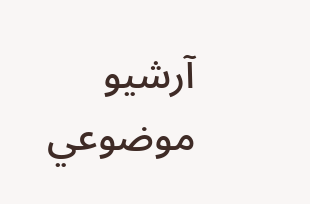آرشيو موضوعي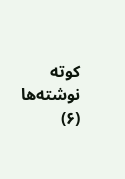کوته نوشته‌ها (۶)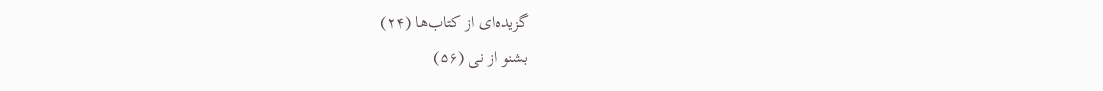گزیده‌ای از کتاب‌ها (۲۴)
بشنو از نی (۵۶)